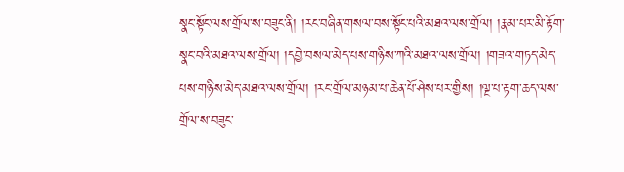སྣང་སྟོང་ལས་གྲོལ་ས་བཟུང་ནི། །རང་བཞིན་གསལ་བས་སྟོང་པའི་མཐའ་ལས་གྲོལ། །རྣམ་པར་མི་རྟོག་སྣང་བའི་མཐའ་ལས་གྲོལ། །དབྱེ་བསལ་མེད་པས་གཉིས་ཀའི་མཐའ་ལས་གྲོལ། །གཟའ་གཏད་མེད་པས་གཉིས་མེད་མཐའ་ལས་གྲོལ། །རང་གྲོལ་མཉམ་པ་ཆེན་པོ་ཤེས་པར་གྱིས། །ལྔ་པ་རྟག་ཆད་ལས་གྲོལ་ས་བཟུང་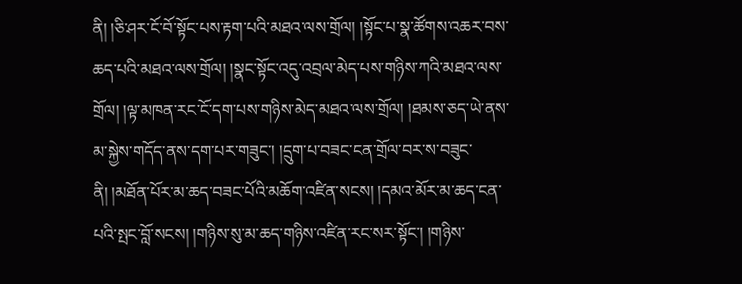ནི། །ཅི་ཤར་ངོ་བོ་སྟོང་པས་རྟག་པའི་མཐའ་ལས་གྲོལ། །སྟོང་པ་སྣ་ཚོགས་འཆར་བས་ཆད་པའི་མཐའ་ལས་གྲོལ། །སྣང་སྟོང་འདུ་འབྲལ་མེད་པས་གཉིས་ཀའི་མཐའ་ལས་གྲོལ། །ལྟ་མཁན་རང་ངོ་དག་པས་གཉིས་མེད་མཐའ་ལས་གྲོལ། །ཐམས་ཅད་ཡེ་ནས་མ་སྐྱེས་གདོད་ནས་དག་པར་གཟུང་། །དྲུག་པ་བཟང་ངན་གྲོལ་བར་ས་བཟུང་ནི། །མཐོན་པོར་མ་ཆད་བཟང་པོའི་མཆོག་འཛིན་སངས། །དམའ་མོར་མ་ཆད་ངན་པའི་སྤང་བློ་སངས། །གཉིས་སུ་མ་ཆད་གཉིས་འཛིན་རང་སར་སྟོང་། །གཉིས་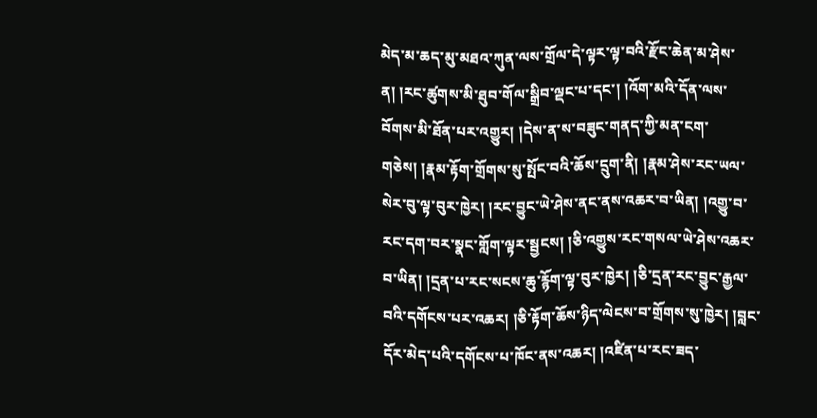མེད་མ་ཆད་མུ་མཐའ་ཀུན་ལས་གྲོལ་དེ་ལྟར་ལྟ་བའི་རྫོང་ཆེན་མ་ཤེས་ན། །རང་ཚུགས་མི་ཐུབ་གོལ་སྒྲིབ་ལྡང་པ་དང་། །འོག་མའི་དོན་ལས་བོགས་མི་ཐོན་པར་འགྱུར། །དེས་ན་ས་བཟུང་གནད་ཀྱི་མན་ངག་གཅེས། །རྣམ་རྟོག་གྲོགས་སུ་སྤོང་བའི་ཆོས་དྲུག་ནི། །རྣམ་ཤེས་རང་ཡལ་སེར་བུ་ལྟ་བུར་ཁྱེར། །རང་བྱུང་ཡེ་ཤེས་ནང་ནས་འཆར་བ་ཡིན། །འགྱུ་བ་རང་དག་བར་སྣང་གློག་ལྟར་སྦྱངས། །ཅི་འགྱུས་རང་གསལ་ཡེ་ཤེས་འཆར་བ་ཡིན། །དྲན་པ་རང་སངས་ཆུ་རྙོག་ལྟ་བུར་ཁྱེར། །ཅི་དྲན་རང་བྱུང་རྒྱལ་བའི་དགོངས་པར་འཆར། །ཅི་རྟོག་ཆོས་ཉིད་ལེངས་བ་གྲོགས་སུ་ཁྱེར། །བླང་དོར་མེད་པའི་དགོངས་པ་ཁོང་ནས་འཆར། །འཛིན་པ་རང་ཟད་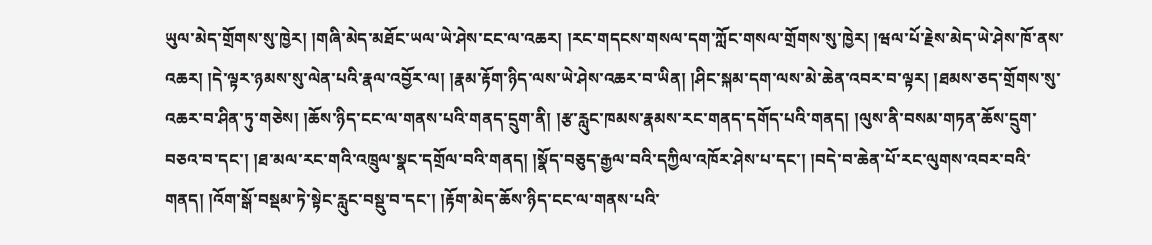ཡུལ་མེད་གྲོགས་སུ་ཁྱེར། །གཞི་མེད་མཐོང་ཡལ་ཡེ་ཤེས་ངང་ལ་འཆར། །རང་གདངས་གསལ་དག་ཀློང་གསལ་གྲོགས་སུ་ཁྱེར། །ཝལ་པོ་རྗེས་མེད་ཡེ་ཤེས་ཁོ་ནས་འཆར། །དེ་ལྟར་ཉམས་སུ་ལེན་པའི་རྣལ་འབྱོར་ལ། །རྣམ་རྟོག་ཉིད་ལས་ཡེ་ཤེས་འཆར་བ་ཡིན། །ཤིང་སྐམ་དག་ལས་མེ་ཆེན་འབར་བ་ལྟར། །ཐམས་ཅད་གྲོགས་སུ་འཆར་བ་ཤིན་ཏུ་གཅེས། །ཆོས་ཉིད་ངང་ལ་གནས་པའི་གནད་དྲུག་ནི། །རྩ་རླུང་ཁམས་རྣམས་རང་གནད་དགོད་པའི་གནད། །ལུས་ནི་བསམ་གཏན་ཆོས་དྲུག་བཅའ་བ་དང་། །ཐ་མལ་རང་གའི་འཁྲུལ་སྣང་དགྲོལ་བའི་གནད། །སྣོད་བཅུད་རྒྱལ་བའི་དཀྱིལ་འཁོར་ཤེས་པ་དང་། །བདེ་བ་ཆེན་པོ་རང་ལུགས་འབར་བའི་གནད། །འོག་སྒོ་བསྡམ་ཏེ་སྟེང་རླུང་བསྡུ་བ་དང་། །རྟོག་མེད་ཆོས་ཉིད་ངང་ལ་གནས་པའི་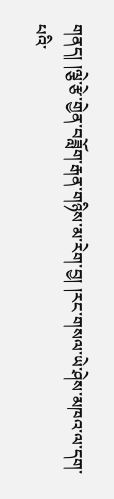གནད། །ལྕེ་རྩེ་གྱེན་བཟློག་རྒན་གཉིས་མ་རེག་བྱ། །རང་གསལ་ཡེ་ཤེས་མཁའ་ལ་དག་པའི་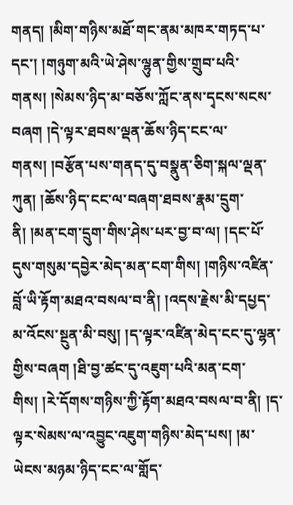གནད། །མིག་གཉིས་མཐོ་གང་ནམ་མཁར་གཏད་པ་དང་། །གཉུག་མའི་ཡེ་ཤེས་ལྷུན་གྱིས་གྲུབ་པའི་གནས། །སེམས་ཉིད་མ་བཅོས་ཀློང་ནས་དྭངས་སངས་བཞག །དེ་ལྟར་ཐབས་ལྡན་ཆོས་ཉིད་ངང་ལ་གནས། །བརྩོན་པས་གནད་དུ་བསྣུན་ཅིག་སྐལ་ལྡན་ཀུན། །ཆོས་ཉིད་ངང་ལ་བཞག་ཐབས་རྣམ་དྲུག་ནི། །མན་ངག་དྲུག་གིས་ཤེས་པར་བྱ་བ་ལ། །དང་པོ་དུས་གསུམ་དབྱེར་མེད་མན་ངག་གིས། །གཉིས་འཛིན་བློ་ཡི་རྟོག་མཐའ་བསལ་བ་ནི། །འདས་རྗེས་མི་དཔྱད་མ་འོངས་སྔུན་མི་བསུ། །ད་ལྟར་འཛིན་མེད་ངང་དུ་ལྷན་གྱིས་བཞག །ཐི་བྱ་ཚང་དུ་འཇུག་པའི་མན་ངག་གིས། །རེ་དོགས་གཉིས་ཀྱི་རྟོག་མཐའ་བསལ་བ་ནི། །ད་ལྟར་སེམས་ལ་འབྱུང་འཇུག་གཉིས་མེད་པས། །མ་ཡེངས་མཉམ་ཉིད་ངང་ལ་གློད་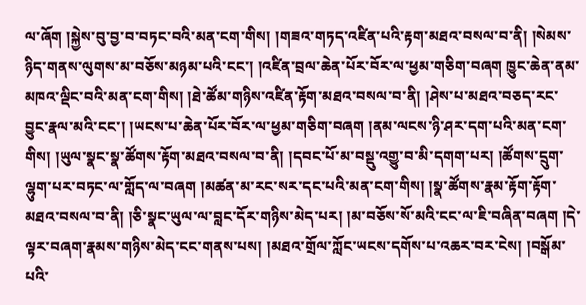ལ་ཞོག །སྐྱེས་བུ་བྱ་བ་བཏང་བའི་མན་ངག་གིས། །གཟའ་གཏད་འཛིན་པའི་རྟག་མཐའ་བསལ་བ་ནི། །སེམས་ཉིད་གནས་ལུགས་མ་བཅོས་མཉམ་པའི་ངང་། །འཛིན་བྲལ་ཆེན་པོར་བོར་ལ་ཕྱམ་གཅིག་བཞག ཁྱུང་ཆེན་ནམ་མཁའ་ལྡིང་བའི་མན་ངག་གིས། །ཐེ་ཚོམ་གཉིས་འཛིན་རྟོག་མཐའ་བསལ་བ་ནི། །ཤེས་པ་མཐའ་བཅད་རང་བྱུང་རྣལ་མའི་ངང་། །ཡངས་པ་ཆེན་པོར་བོར་ལ་ཕྱམ་གཅིག་བཞག །ནམ་ལངས་ཉི་ཤར་དག་པའི་མན་ངག་གིས། །ཡུལ་སྣང་སྣ་ཚོགས་རྟོག་མཐའ་བསལ་བ་ནི། །དབང་པོ་མ་བསྡུ་འགྱུ་བ་མི་དགག་པར། །ཚོགས་དྲུག་ལྷུག་པར་བཏང་ལ་གློད་ལ་བཞག །མཚན་མ་རང་སར་དང་པའི་མན་ངག་གིས། །སྣ་ཚོགས་རྣམ་རྟོག་རྟོག་མཐའ་བསལ་བ་ནི། །ཅི་སྣང་ཡུལ་ལ་བླང་དོར་གཉིས་མེད་པར། །མ་བཅོས་སོ་མའི་ངང་ལ་ཇི་བཞིན་བཞག །དེ་ལྟར་བཞག་རྣམས་གཉིས་མེད་ངང་གནས་པས། །མཐའ་གྲོལ་ཀློང་ཡངས་དགོས་པ་འཆར་བར་ངེས། །བསྒོམ་པའི་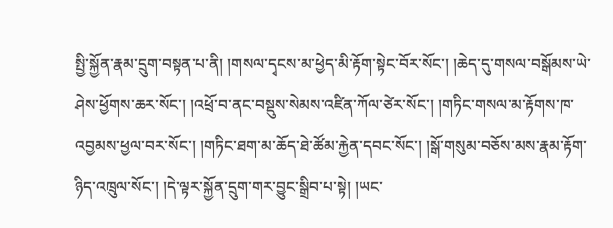སྤྱི་སྐྱོན་རྣམ་དྲུག་བསྟན་པ་ནི། །གསལ་དྭངས་མ་ཕྱེད་མི་རྟོག་སྟེང་བོར་སོང་། །ཆེད་དུ་གསལ་བསྒོམས་ཡེ་ཤེས་ཕྱོགས་ཆར་སོང་། །འཕྲོ་བ་ནང་བསྡུས་སེམས་འཛིན་ཀོལ་ཙེར་སོང་། །གཏིང་གསལ་མ་རྟོགས་ཁ་འབྱམས་ཕྱལ་བར་སོང་། །གཏིང་ཐག་མ་ཆོད་ཐེ་ཚོམ་རྐྱེན་དབང་སོང་། །སྒོ་གསུམ་བཅོས་མས་རྣམ་རྟོག་ཉིད་འཁྲུལ་སོང་། །དེ་ལྟར་སྐྱོན་དྲུག་གར་བྱུང་སྒྲིབ་པ་སྟེ། །ཡང་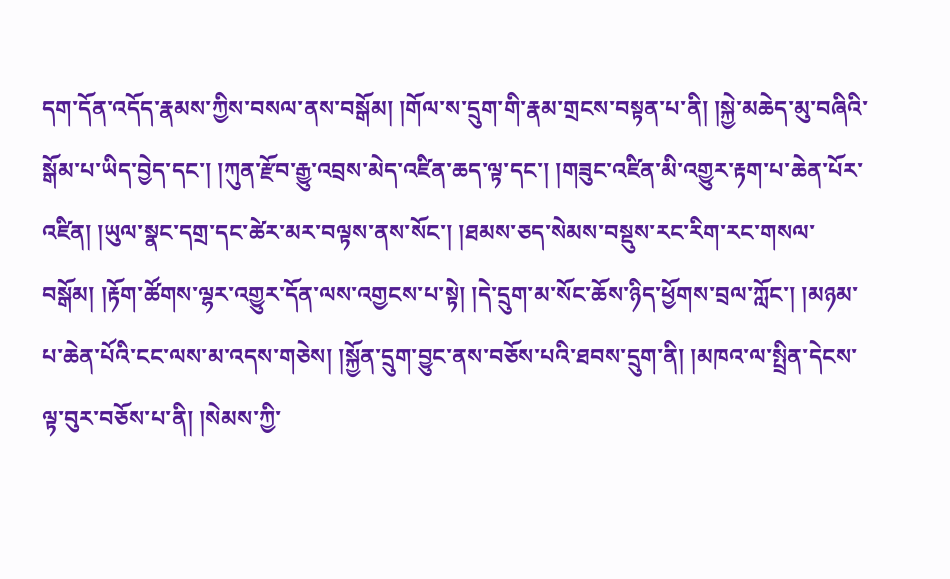དག་དོན་འདོད་རྣམས་ཀྱིས་བསལ་ནས་བསྒོམ། །གོལ་ས་དྲུག་གི་རྣམ་གྲངས་བསྟན་པ་ནི། །སྐྱེ་མཆེད་མུ་བཞིའི་སྒོམ་པ་ཡིད་བྱེད་དང་། །ཀུན་རྫོབ་རྒྱུ་འབྲས་མེད་འཛིན་ཆད་ལྟ་དང་། །གཟུང་འཛིན་མི་འགྱུར་རྟག་པ་ཆེན་པོར་འཛིན། །ཡུལ་སྣང་དགྲ་དང་ཚེར་མར་བལྟས་ནས་སོང་། །ཐམས་ཅད་སེམས་བསྡུས་རང་རིག་རང་གསལ་བསྒོམ། །རྟོག་ཚོགས་ལྷར་འགྱུར་དོན་ལས་འགྱངས་པ་སྟེ། །དེ་དྲུག་མ་སོང་ཆོས་ཉིད་ཕྱོགས་བྲལ་ཀློང་། །མཉམ་པ་ཆེན་པོའི་ངང་ལས་མ་འདས་གཅེས། །སྐྱོན་དྲུག་བྱུང་ནས་བཅོས་པའི་ཐབས་དྲུག་ནི། །མཁའ་ལ་སྤྲིན་དེངས་ལྟ་བུར་བཅོས་པ་ནི། །སེམས་ཀྱི་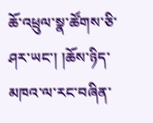ཆོ་འཕྲུལ་སྣ་ཚོགས་ཅི་ཤར་ཡང་། །ཆོས་ཉིད་མཁའ་ལ་རང་བཞིན་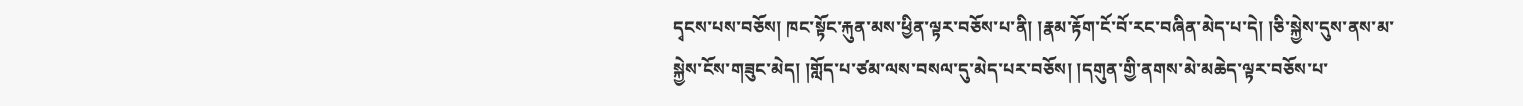དྭངས་པས་བཅོས། ཁང་སྟོང་རྐུན་མས་ཕྱིན་ལྟར་བཅོས་པ་ནི། །རྣམ་རྟོག་ངོ་བོ་རང་བཞིན་མེད་པ་དེ། །ཅི་སྐྱེས་དུས་ནས་མ་སྐྱེས་ངོས་གཟུང་མེད། །གློད་པ་ཙམ་ལས་བསལ་དུ་མེད་པར་བཅོས། །དགུན་གྱི་ནགས་མེ་མཆེད་ལྟར་བཅོས་པ་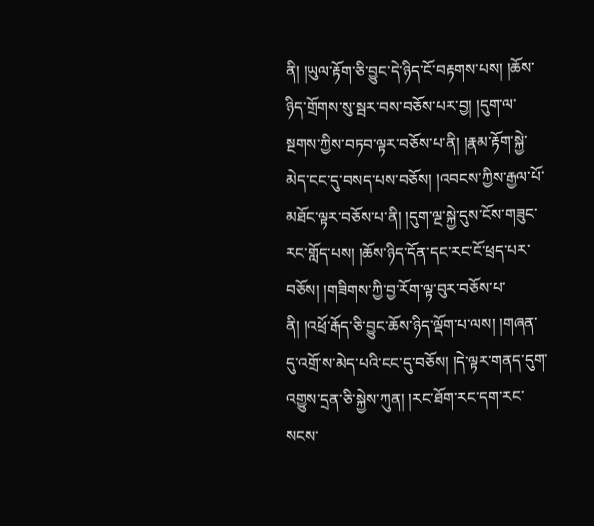ནི། །ཡུལ་རྟོག་ཅི་བྱུང་དེ་ཉིད་ངོ་བརྟགས་པས། །ཆོས་ཉིད་གྲོགས་སུ་སྦར་བས་བཅོས་པར་བྱ། །དུག་ལ་སྔགས་ཀྱིས་བཏབ་ལྟར་བཅོས་པ་ནི། །རྣམ་རྟོག་སྐྱེ་མེད་ངང་དུ་བསད་པས་བཅོས། །འབངས་ཀྱིས་རྒྱལ་པོ་མཐོང་ལྟར་བཅོས་པ་ནི། །དུག་ལྔ་སྐྱེ་དུས་ངོས་གཟུང་རང་གློད་པས། །ཆོས་ཉིད་དོན་དང་རང་ངོ་ཕྲད་པར་བཅོས། །གཟིགས་ཀྱི་བྱ་རོག་ལྟ་བུར་བཅོས་པ་ནི། །འཕྲོ་རྒོད་ཅི་བྱུང་ཆོས་ཉིད་ལྡོག་པ་ལས། །གཞན་དུ་འགྲོ་ས་མེད་པའི་ངང་དུ་བཅོས། །དེ་ལྟར་གནད་དུག་འགྱུས་དྲན་ཅི་སྐྱེས་ཀུན། །རང་ཐོག་རང་དག་རང་སངས་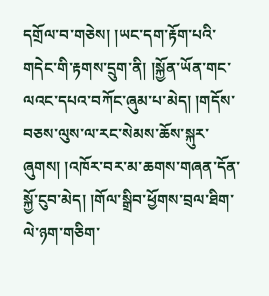དགྲོལ་བ་གཅེས། །ཡང་དག་རྟོག་པའི་གདེང་གི་རྟགས་དྲུག་ནི། །སྐྱོན་ཡོན་གང་ལའང་དཔའ་བཀོང་ཞུམ་པ་མེད། །གདོས་བཅས་ལུས་ལ་རང་སེམས་ཆོས་སྐུར་ཞུགས། །འཁོར་བར་མ་ཆགས་གཞན་དོན་སྐྱོ་ངུབ་མེད། །གོལ་སྒྲིབ་ཕྱོགས་བྲལ་ཐིག་ལེ་ཉག་གཅིག་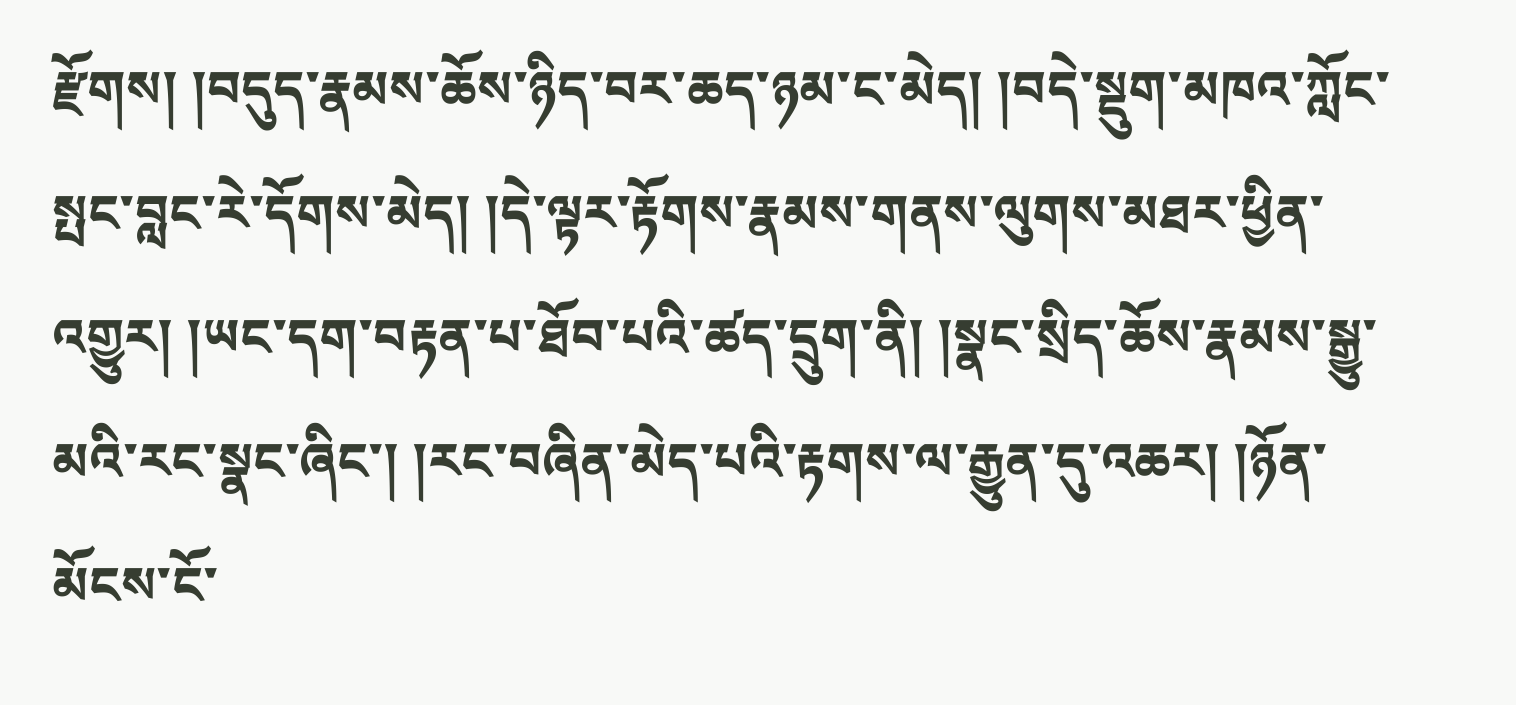རྫོགས། །བདུད་རྣམས་ཆོས་ཉིད་བར་ཆད་ཉམ་ང་མེད། །བདེ་སྡུག་མཁའ་ཀློང་སྤང་བླང་རེ་དོགས་མེད། །དེ་ལྟར་རྟོགས་རྣམས་གནས་ལུགས་མཐར་ཕྱིན་འགྱུར། །ཡང་དག་བརྟན་པ་ཐོབ་པའི་ཚད་དྲུག་ནི། །སྣང་སྲིད་ཆོས་རྣམས་སྒྱུ་མའི་རང་སྣང་ཞིང་། །རང་བཞིན་མེད་པའི་རྟགས་ལ་རྒྱུན་དུ་འཆར། །ཉོན་མོངས་ངོ་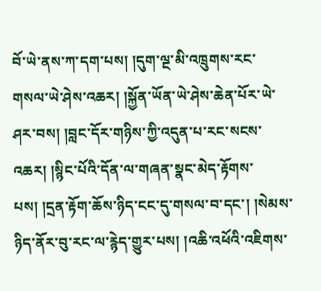བོ་ཡེ་ནས་ཀ་དག་པས། །དུག་ལྔ་མི་འཁྲུགས་རང་གསལ་ཡེ་ཤེས་འཆར། །སྐྱོན་ཡོན་ཡེ་ཤེས་ཆེན་པོར་ཡེ་ཤར་བས། །བླང་དོར་གཉིས་ཀྱི་འདུན་པ་རང་སངས་འཆར། །སྙིང་པོའི་དོན་ལ་གཞན་སྣང་མེད་རྟོགས་པས། །དྲན་རྟོག་ཆོས་ཉིད་ངང་དུ་གསལ་བ་དང་། །སེམས་ཉིད་ནོར་བུ་རང་ལ་རྙེད་གྱུར་པས། །འཆི་འཕོའི་འཇིགས་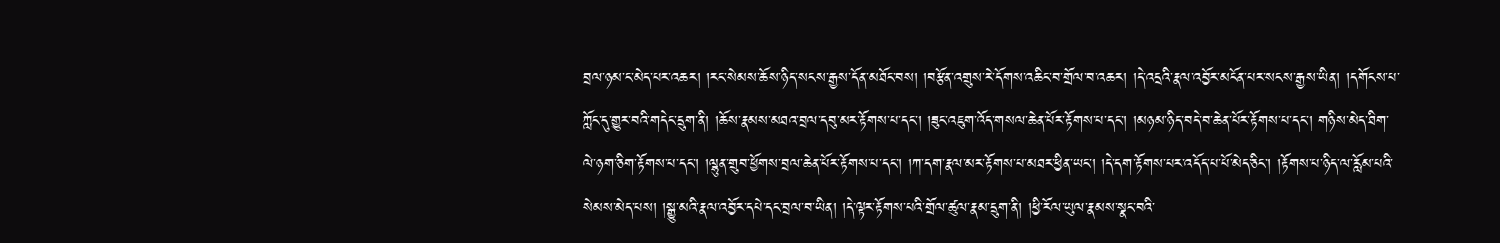བྲལ་ཉམ་ང་མེད་པར་འཆར། །རང་སེམས་ཆོས་ཉིད་སངས་རྒྱས་དོན་མཐོང་བས། །བརྩོན་འགྲུས་རེ་དོགས་འཆིང་བ་གྲོལ་བ་འཆར། །དེ་འདྲའི་རྣལ་འབྱོར་མངོན་པར་སངས་རྒྱས་ཡིན། །དགོངས་པ་ཀློང་དུ་གྱུར་བའི་གདེང་དྲུག་ནི། །ཆོས་རྣམས་མཐའ་བྲལ་དབུ་མར་རྟོགས་པ་དང་། །ཟུང་འཇུག་འོད་གསལ་ཆེན་པོར་རྟོགས་པ་དང་། །མཉམ་ཉིད་བདེ་བ་ཆེན་པོར་རྟོགས་པ་དང་། གཉིས་མེད་ཐིག་ལེ་ཉག་ཅིག་རྟོགས་པ་དང་། །ལྷུན་གྲུབ་ཕྱོགས་བྲལ་ཆེན་པོར་རྟོགས་པ་དང་། །ཀ་དག་རྣལ་མར་རྟོགས་པ་མཐར་ཕྱིན་ཡང་། །དེ་དག་རྟོགས་པར་འདོད་པ་པོ་མེད་ཅིང་། །རྟོགས་པ་ཉིད་ལ་རློམ་པའི་སེམས་མེད་པས། །སྒྱུ་མའི་རྣལ་འབྱོར་དཔེ་དང་བྲལ་བ་ཡིན། །དེ་ལྟར་རྟོགས་པའི་གྲོལ་ཚུལ་རྣམ་དྲུག་ནི། །ཕྱི་རོལ་ཡུལ་རྣམས་སྣང་བའི་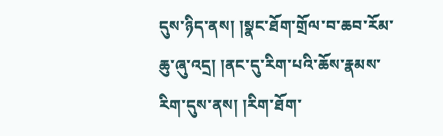དུས་ཉིད་ནས། །སྣང་ཐོག་གྲོལ་བ་ཆབ་རོམ་ཆུ་ཞུ་འདྲ། །ནང་དུ་རིག་པའི་ཆོས་རྣམས་རིག་དུས་ནས། །རིག་ཐོག་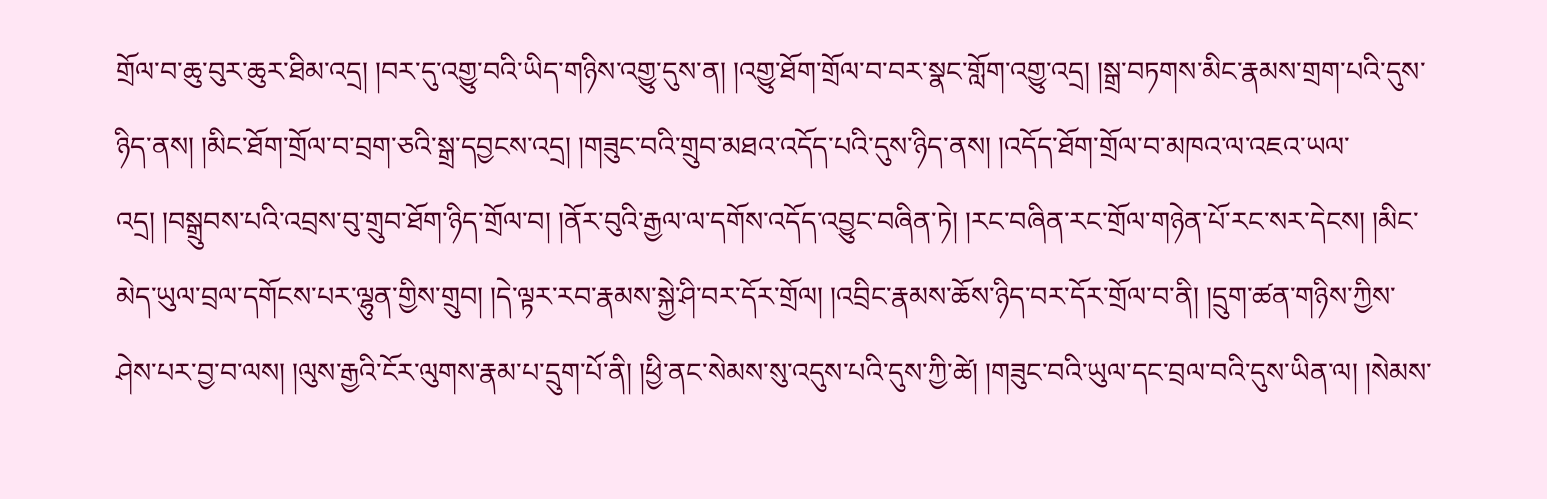གྲོལ་བ་ཆུ་བུར་ཆུར་ཐིམ་འདྲ། །བར་དུ་འགྱུ་བའི་ཡིད་གཉིས་འགྱུ་དུས་ན། །འགྱུ་ཐོག་གྲོལ་བ་བར་སྣང་གློག་འགྱུ་འདྲ། །སྒྲ་བཏགས་མིང་རྣམས་གྲག་པའི་དུས་ཉིད་ནས། །མིང་ཐོག་གྲོལ་བ་བྲག་ཅའི་སྒྲ་དབྱངས་འདྲ། །གཟུང་བའི་གྲུབ་མཐའ་འདོད་པའི་དུས་ཉིད་ནས། །འདོད་ཐོག་གྲོལ་བ་མཁའ་ལ་འཇའ་ཡལ་འདྲ། །བསྒྲུབས་པའི་འབྲས་བུ་གྲུབ་ཐོག་ཉིད་གྲོལ་བ། །ནོར་བུའི་རྒྱལ་ལ་དགོས་འདོད་འབྱུང་བཞིན་ཏེ། །རང་བཞིན་རང་གྲོལ་གཉེན་པོ་རང་སར་དེངས། །མིང་མེད་ཡུལ་བྲལ་དགོངས་པར་ལྷུན་གྱིས་གྲུབ། །དེ་ལྟར་རབ་རྣམས་སྐྱེ་ཤི་བར་དོར་གྲོལ། །འབྲིང་རྣམས་ཆོས་ཉིད་བར་དོར་གྲོལ་བ་ནི། །དྲུག་ཚན་གཉིས་ཀྱིས་ཤེས་པར་བྱ་བ་ལས། །ལུས་རྒྱའི་ངོར་ལུགས་རྣམ་པ་དྲུག་པོ་ནི། །ཕྱི་ནང་སེམས་སུ་འདུས་པའི་དུས་ཀྱི་ཚེ། །གཟུང་བའི་ཡུལ་དང་བྲལ་བའི་དུས་ཡིན་ལ། །སེམས་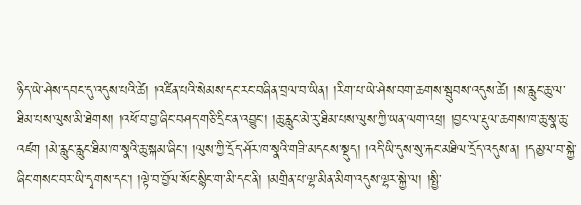ཉིད་ཡེ་ཤེས་དབང་དུ་འདུས་པའི་ཚེ། །འཛིན་པའི་སེམས་དང་རང་བཞིན་བྲལ་བ་ཡིན། །རིག་པ་ཡེ་ཤེས་བག་ཆགས་སྦུབས་འདུས་ཚེ། །ས་རླུང་ཆུ་ལ་ཐིམ་པས་ལུས་མི་ཐེགས། །འཕོ་བ་བྱ་ཞིང་བཤད་གཅི་དྲིང་ན་འབྱུང་། །ཆུ་རླུང་མེ་རུ་ཐིམ་པས་ལུས་ཀྱི་ཡན་ལག་འཕྲ། །བྱང་ལ་རྡུལ་ཆགས་ཁ་ཆུ་སྣ་ཆུ་འཛག །མེ་རླུང་རླུང་ཐིམ་ཁ་སྣའི་ཆུ་སྐམ་ཞིང་། །ལུས་ཀྱི་དྲོད་ཤོར་ཁ་སྣའི་གཟི་མདངས་སྡུད། །འདི་ཡི་དུས་སུ་རྐང་མཐིལ་དྲོད་འདུས་ན། །དམྱལ་བ་སྐྱེ་ཞིང་གསང་བར་ཡི་དྭགས་དང་། །ལྟེ་བ་བྱོལ་སོང་སྙིང་ག་མི་དང་ནི། །མགྲིན་པ་ལྷ་མིན་མིག་འདུས་ལྷར་སྐྱེ་ལ། །སྤྱི་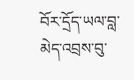བོར་དྲོད་ཡལ་བླ་མེད་འབྲས་བུ་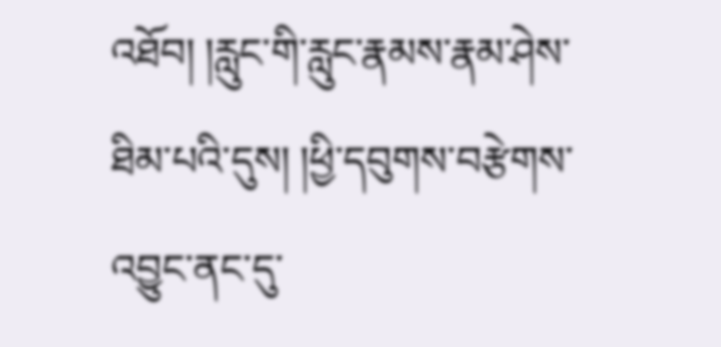འཐོབ། །རླུང་གི་རླུང་རྣམས་རྣམ་ཤེས་ཐིམ་པའི་དུས། །ཕྱི་དབུགས་བརྩེགས་འབྱུང་ནང་དུ་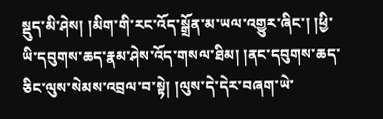སྡུད་མི་ཤེས། །མིག་གི་རང་འོད་སྒྲོན་མ་ཡལ་འགྱུར་ཞིང་། །ཕྱི་ཡི་དབུགས་ཆད་རྣམ་ཤེས་འོད་གསལ་ཐིམ། །ནང་དབུགས་ཆད་ཅིང་ལུས་སེམས་འབྲལ་བ་སྟེ། །ལུས་དེ་དེར་བཞག་ཡེ་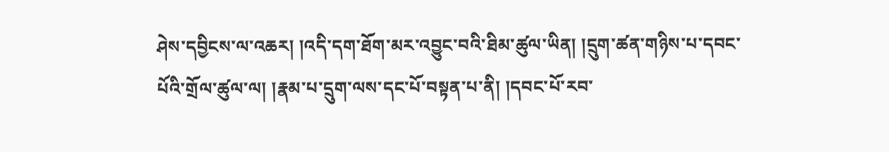ཤེས་དབྱིངས་ལ་འཆར། །འདི་དག་ཐོག་མར་འབྱུང་བའི་ཐིམ་ཚུལ་ཡིན། །དྲུག་ཚན་གཉིས་པ་དབང་པོའི་གྲོལ་ཚུལ་ལ། །རྣམ་པ་དྲུག་ལས་དང་པོ་བསྟན་པ་ནི། །དབང་པོ་རབ་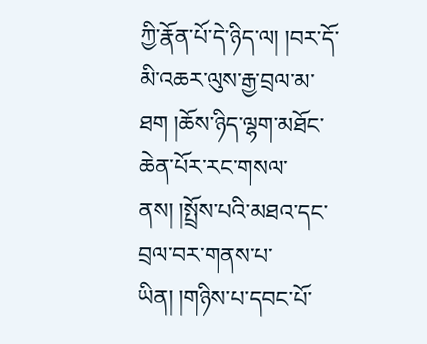ཀྱི་རྣོན་པོ་དེ་ཉིད་ལ། །བར་དོ་མི་འཆར་ལུས་རྒྱ་བྲལ་མ་ཐག །ཆོས་ཉིད་ལྷག་མཐོང་ཆེན་པོར་རང་གསལ་ནས། །སྤྲོས་པའི་མཐའ་དང་བྲལ་བར་གནས་པ་ཡིན། །གཉིས་པ་དབང་པོ་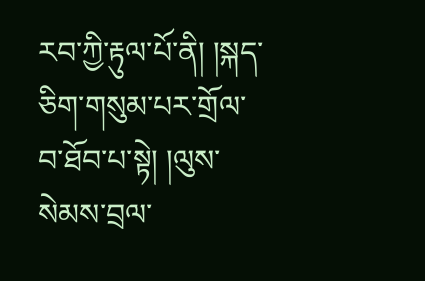རབ་ཀྱི་རྟུལ་པོ་ནི། །སྐད་ཅིག་གསུམ་པར་གྲོལ་བ་ཐོབ་པ་སྟེ། །ལུས་སེམས་བྲལ་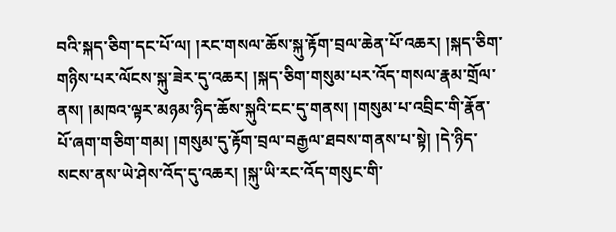བའི་སྐད་ཅིག་དང་པོ་ལ། །རང་གསལ་ཆོས་སྐུ་རྟོག་བྲལ་ཆེན་པོ་འཆར། །སྐད་ཅིག་གཉིས་པར་ལོངས་སྐུ་ཟེར་དུ་འཆར། །སྐད་ཅིག་གསུམ་པར་འོད་གསལ་རྣམ་གྲོལ་ནས། །མཁའ་ལྟར་མཉམ་ཉིད་ཆོས་སྐུའི་ངང་དུ་གནས། །གསུམ་པ་འབྲིང་གི་རྣོན་པོ་ཞག་གཅིག་གམ། །གསུམ་དུ་རྟོག་བྲལ་བརྒྱལ་ཐབས་གནས་པ་སྟེ། །དེ་ཉིད་སངས་ནས་ཡེ་ཤེས་འོད་དུ་འཆར། །སྐུ་ཡི་རང་འོད་གསུང་གི་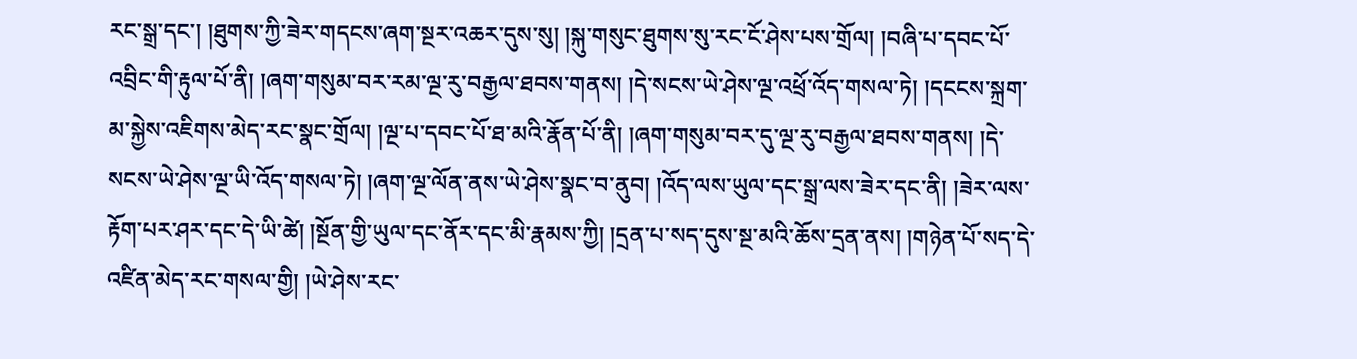རང་སྒྲ་དང་། །ཐུགས་ཀྱི་ཟེར་གདངས་ཞག་སྔར་འཆར་དུས་སུ། །སྐུ་གསུང་ཐུགས་སུ་རང་ངོ་ཤེས་པས་གྲོལ། །བཞི་པ་དབང་པོ་འབྲིང་གི་རྟུལ་པོ་ནི། །ཞག་གསུམ་བར་རམ་ལྔ་རུ་བརྒྱལ་ཐབས་གནས། །དེ་སངས་ཡེ་ཤེས་ལྔ་འཕྲོ་འོད་གསལ་ཏེ། །དངངས་སྐྲག་མ་སྐྱེས་འཇིགས་མེད་རང་སྣང་གྲོལ། །ལྔ་པ་དབང་པོ་ཐ་མའི་རྣོན་པོ་ནི། །ཞག་གསུམ་བར་དུ་ལྔ་རུ་བརྒྱལ་ཐབས་གནས། །དེ་སངས་ཡེ་ཤེས་ལྔ་ཡི་འོད་གསལ་ཏེ། །ཞག་ལྔ་ལོན་ནས་ཡེ་ཤེས་སྣང་བ་ནུབ། །འོད་ལས་ཡུལ་དང་སྒྲ་ལས་ཟེར་དང་ནི། །ཟེར་ལས་རྟོག་པར་ཤར་དང་དེ་ཡི་ཚེ། །སྔོན་གྱི་ཡུལ་དང་ནོར་དང་མི་རྣམས་ཀྱི། །དྲན་པ་སད་དུས་སྔ་མའི་ཆོས་དྲན་ནས། །གཉེན་པོ་སད་དེ་འཛིན་མེད་རང་གསལ་གྱི། །ཡེ་ཤེས་རང་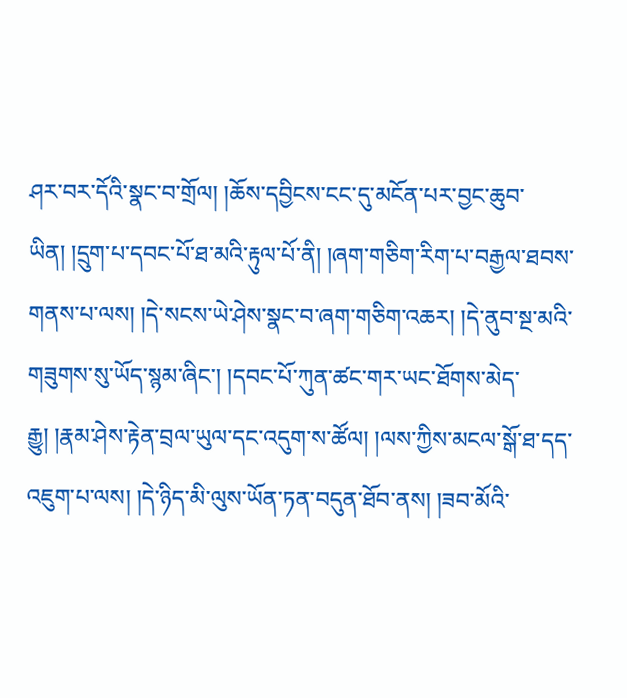ཤར་བར་དོའི་སྣང་བ་གྲོལ། །ཆོས་དབྱིངས་ངང་དུ་མངོན་པར་བྱང་ཆུབ་ཡིན། །དྲུག་པ་དབང་པོ་ཐ་མའི་རྟུལ་པོ་ནི། །ཞག་གཅིག་རིག་པ་བརྒྱལ་ཐབས་གནས་པ་ལས། །དེ་སངས་ཡེ་ཤེས་སྣང་བ་ཞག་གཅིག་འཆར། །དེ་ནུབ་སྔ་མའི་གཟུགས་སུ་ཡོད་སྙམ་ཞིང་། །དབང་པོ་ཀུན་ཚང་གར་ཡང་ཐོགས་མེད་རྒྱུ། །རྣམ་ཤེས་རྟེན་བྲལ་ཡུལ་དང་འདུག་ས་ཚོལ། །ལས་ཀྱིས་མངལ་སྒོ་ཐ་དད་འཇུག་པ་ལས། །དེ་ཉིད་མི་ལུས་ཡོན་ཏན་བདུན་ཐོབ་ནས། །ཟབ་མོའི་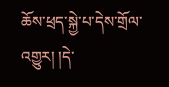ཆོས་ཕྲད་སྐྱེ་པ་དེས་གྲོལ་འགྱུར། །དེ་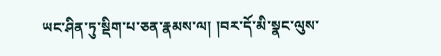ཡང་ཤིན་ཏུ་སྡིག་པ་ཅན་རྣམས་ལ། །བར་དོ་མི་སྣང་ལུས་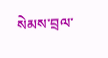སེམས་བྲལ་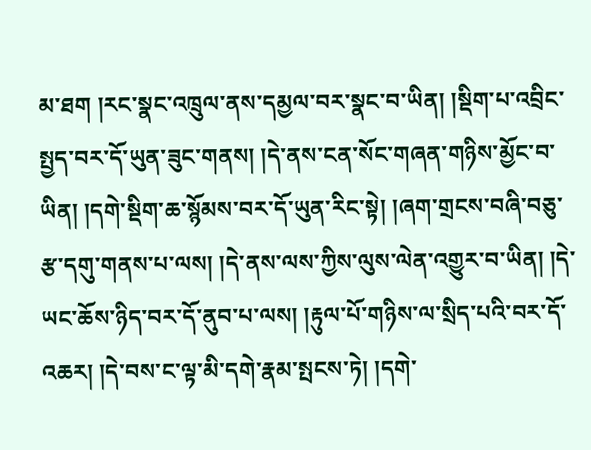མ་ཐག །རང་སྣང་འཁྲུལ་ནས་དམྱལ་བར་སྣང་བ་ཡིན། །སྡིག་པ་འབྲིང་སྤྱད་བར་དོ་ཡུན་ཟུང་གནས། །དེ་ནས་ངན་སོང་གཞན་གཉིས་མྱོང་བ་ཡིན། །དགེ་སྡིག་ཆ་སྙོམས་བར་དོ་ཡུན་རིང་སྟེ། །ཞག་གྲངས་བཞི་བཅུ་རྩ་དགུ་གནས་པ་ལས། །དེ་ནས་ལས་ཀྱིས་ལུས་ལེན་འགྱུར་བ་ཡིན། །དེ་ཡང་ཆོས་ཉིད་བར་དོ་ནུབ་པ་ལས། །རྟུལ་པོ་གཉིས་ལ་སྲིད་པའི་བར་དོ་འཆར། །དེ་བས་ང་ལྟ་མི་དགེ་རྣམ་སྤངས་ཏེ། །དགེ་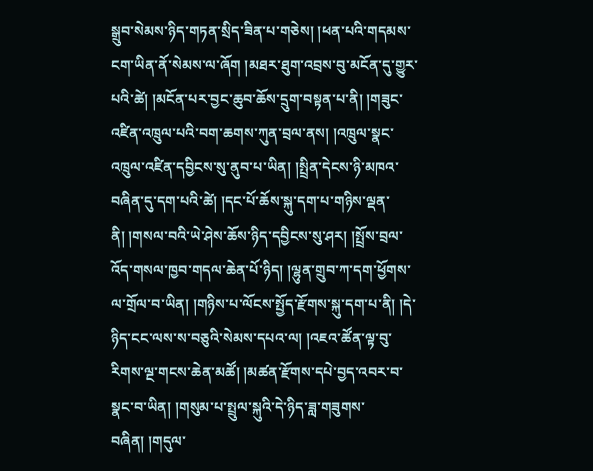སྒྲུབ་སེམས་ཉིད་གཏན་སྲིད་ཟིན་པ་གཅེས། །ཕན་པའི་གདམས་ངག་ཡིན་ནོ་སེམས་ལ་ཞོག །མཐར་ཐུག་འབྲས་བུ་མངོན་དུ་གྱུར་པའི་ཚེ། །མངོན་པར་བྱང་ཆུབ་ཆོས་དྲུག་བསྟན་པ་ནི། །གཟུང་འཛིན་འཁྲུལ་པའི་བག་ཆགས་ཀུན་བྲལ་ནས། །འཁྲུལ་སྣང་འཁྲུལ་འཛིན་དབྱིངས་སུ་ནུབ་པ་ཡིན། །སྤྲིན་དེངས་ཉི་མཁའ་བཞིན་དུ་དག་པའི་ཚེ། །དང་པོ་ཆོས་སྐུ་དག་པ་གཉིས་ལྡན་ནི། །གསལ་བའི་ཡེ་ཤེས་ཆོས་ཉིད་དབྱིངས་སུ་ཤར། །སྤྲོས་བྲལ་འོད་གསལ་ཁྱབ་གདལ་ཆེན་པོ་ཉིད། །ལྷུན་གྲུབ་ཀ་དག་ཕྱོགས་ལ་གྲོལ་བ་ཡིན། །གཉིས་པ་ལོངས་སྤྱོད་རྫོགས་སྐུ་དག་པ་ནི། །དེ་ཉིད་ངང་ལས་ས་བཅུའི་སེམས་དཔའ་ལ། །འཇའ་ཚོན་ལྟ་བུ་རིགས་ལྔ་གངས་ཆེན་མཚོ། །མཚན་རྫོགས་དཔེ་བྱད་འབར་བ་སྣང་བ་ཡིན། །གསུམ་པ་སྤྲུལ་སྐུའི་དེ་ཉིད་ཟླ་གཟུགས་བཞིན། །གདུལ་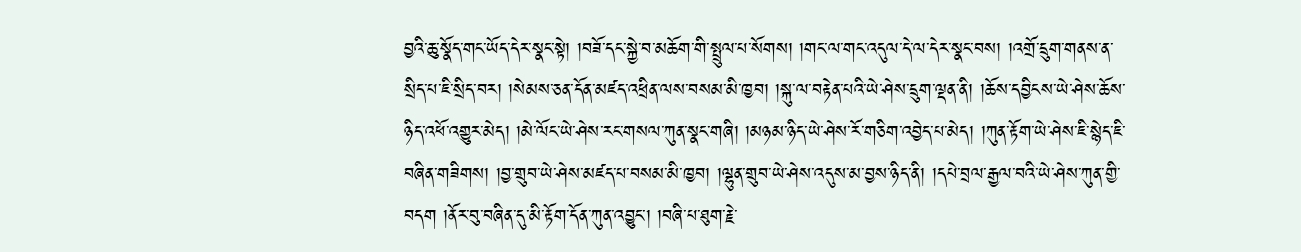བྱའི་ཆུ་སྣོད་གང་ཡོད་དེར་སྣང་སྟེ། །བཟོ་དང་སྐྱེ་བ་མཆོག་གི་སྤྲུལ་པ་སོགས། །གང་ལ་གང་འདུལ་དེ་ལ་དེར་སྣང་བས། །འགྲོ་དྲུག་གནས་ན་སྲིད་པ་ཇི་སྲིད་བར། །སེམས་ཅན་དོན་མཛད་འཕྲིན་ལས་བསམ་མི་ཁྱབ། །སྐུ་ལ་བརྟེན་པའི་ཡེ་ཤེས་དྲུག་ལྡན་ནི། །ཆོས་དབྱིངས་ཡེ་ཤེས་ཆོས་ཉིད་འཕོ་འགྱུར་མེད། །མེ་ལོང་ཡེ་ཤེས་རང་གསལ་ཀུན་སྣང་གཞི། །མཉམ་ཉིད་ཡེ་ཤེས་རོ་གཅིག་འབྱེད་པ་མེད། །ཀུན་རྟོག་ཡེ་ཤེས་ཇི་སྙེད་ཇི་བཞིན་གཟིགས། །བྱ་གྲུབ་ཡེ་ཤེས་མཛད་པ་བསམ་མི་ཁྱབ། །ལྷུན་གྲུབ་ཡེ་ཤེས་འདུས་མ་བྱས་ཉིད་ནི། །དཔེ་བྲལ་རྒྱལ་བའི་ཡེ་ཤེས་ཀུན་གྱི་བདག །ནོར་བུ་བཞིན་དུ་མི་རྟོག་དོན་ཀུན་འབྱུང་། །བཞི་པ་ཐུག་རྗེ་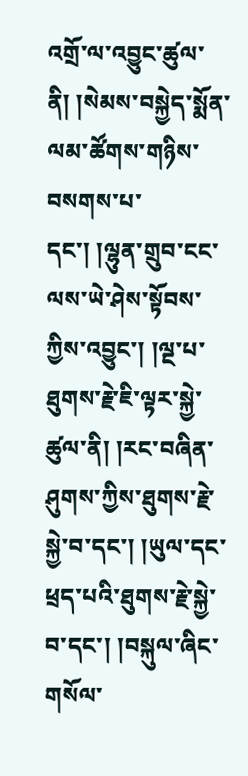འགྲོ་ལ་འབྱུང་ཚུལ་ནི། །སེམས་བསྐྱེད་སྨོན་ལམ་ཚོགས་གཉིས་བསགས་པ་དང་། །ལྷུན་གྲུབ་ངང་ལས་ཡེ་ཤེས་སྟོབས་ཀྱིས་འབྱུང་། །ལྔ་པ་ཐུགས་རྗེ་ཇི་ལྟར་སྐྱེ་ཚུལ་ནི། །རང་བཞིན་ཤུགས་ཀྱིས་ཐུགས་རྗེ་སྐྱེ་བ་དང་། །ཡུལ་དང་ཕྲད་པའི་ཐུགས་རྗེ་སྐྱེ་བ་དང་། །བསྐུལ་ཞིང་གསོལ་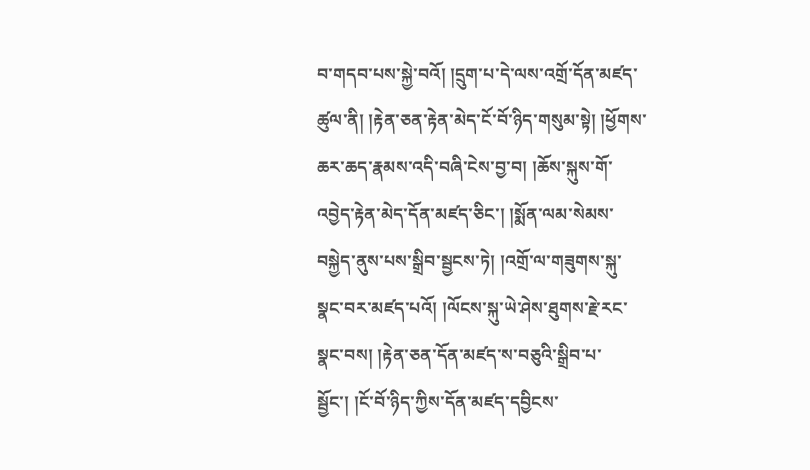བ་གདབ་པས་སྐྱེ་བའོ། །དྲུག་པ་དེ་ལས་འགྲོ་དོན་མཛད་ཚུལ་ནི། །རྟེན་ཅན་རྟེན་མེད་ངོ་བོ་ཉིད་གསུམ་སྟེ། །ཕྱོགས་ཆར་ཆད་རྣམས་འདི་བཞི་ངེས་བྱ་བ། །ཆོས་སྐུས་གོ་འབྱེད་རྟེན་མེད་དོན་མཛད་ཅིང་། །སྨོན་ལམ་སེམས་བསྐྱེད་ནུས་པས་སྒྲིབ་སྦྱངས་ཏེ། །འགྲོ་ལ་གཟུགས་སྐུ་སྣང་བར་མཛད་པའོ། །ལོངས་སྐུ་ཡེ་ཤེས་ཐུགས་རྗེ་རང་སྣང་བས། །རྟེན་ཅན་དོན་མཛད་ས་བཅུའི་སྒྲིབ་པ་སྦྱོང་། །ངོ་བོ་ཉིད་ཀྱིས་དོན་མཛད་དབྱིངས་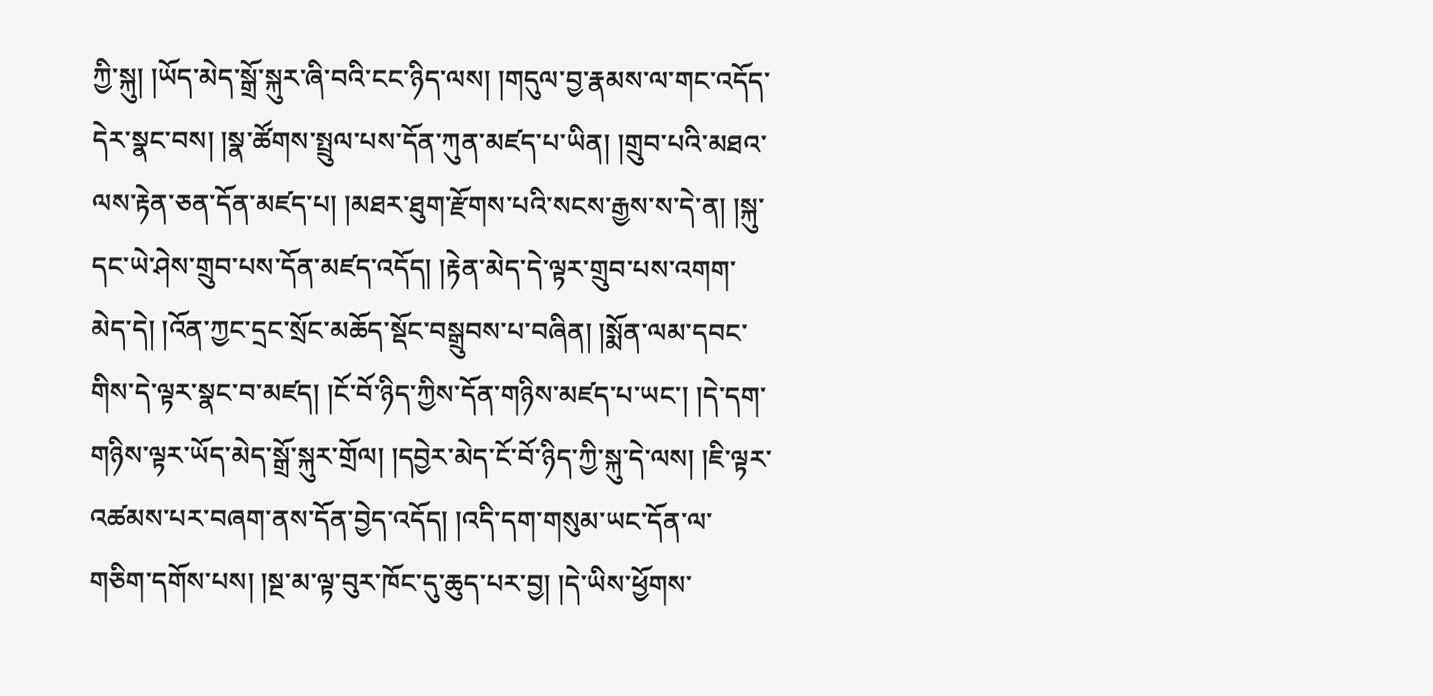ཀྱི་སྐུ། །ཡོད་མེད་སྒྲོ་སྐུར་ཞི་བའི་ངང་ཉིད་ལས། །གདུལ་བྱ་རྣམས་ལ་གང་འདོད་དེར་སྣང་བས། །སྣ་ཚོགས་སྤྲུལ་པས་དོན་ཀུན་མཛད་པ་ཡིན། །གྲུབ་པའི་མཐའ་ལས་རྟེན་ཅན་དོན་མཛད་པ། །མཐར་ཐུག་རྫོགས་པའི་སངས་རྒྱས་ས་དེ་ན། །སྐུ་དང་ཡེ་ཤེས་གྲུབ་པས་དོན་མཛད་འདོད། །རྟེན་མེད་དེ་ལྟར་གྲུབ་པས་འགག་མེད་དེ། །འོན་ཀྱང་དྲང་སྲོང་མཆོད་སྡོང་བསྒྲུབས་པ་བཞིན། །སྨོན་ལམ་དབང་གིས་དེ་ལྟར་སྣང་བ་མཛད། །ངོ་བོ་ཉིད་ཀྱིས་དོན་གཉིས་མཛད་པ་ཡང་། །དེ་དག་གཉིས་ལྟར་ཡོད་མེད་སྒྲོ་སྐུར་གྲོལ། །དབྱེར་མེད་ངོ་བོ་ཉིད་ཀྱི་སྐུ་དེ་ལས། །ཇི་ལྟར་འཚམས་པར་བཞག་ནས་དོན་བྱེད་འདོད། །འདི་དག་གསུམ་ཡང་དོན་ལ་གཅིག་དགོས་པས། །སྔ་མ་ལྟ་བུར་ཁོང་དུ་ཆུད་པར་བྱ། །དེ་ཡིས་ཕྱོགས་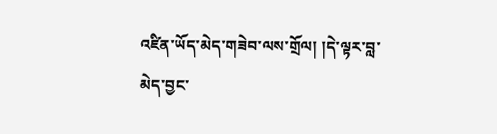འཛིན་ཡོད་མེད་གཟེབ་ལས་གྲོལ། །དེ་ལྟར་བླ་མེད་བྱང་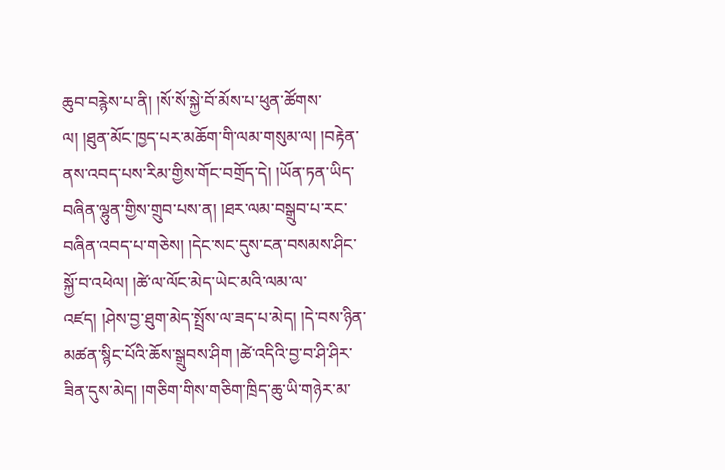ཆུབ་བརྙེས་པ་ནི། །སོ་སོ་སྐྱེ་བོ་མོས་པ་ཕུན་ཚོགས་ལ། །ཐུན་མོང་ཁྱད་པར་མཆོག་གི་ལམ་གསུམ་ལ། །བརྟེན་ནས་འབད་པས་རིམ་གྱིས་གོང་བགྲོད་དེ། །ཡོན་ཏན་ཡིད་བཞིན་ལྷུན་གྱིས་གྲུབ་པས་ན། །ཐར་ལམ་བསྒྲུབ་པ་རང་བཞིན་འབད་པ་གཅེས། །དེང་སང་དུས་ངན་བསམས་ཤིང་སྐྱོ་བ་འཕེལ། །ཚེ་ལ་ལོང་མེད་ཡེང་མའི་ལམ་ལ་འཛད། །ཤེས་བྱ་ཐུག་མེད་སྤྲོས་ལ་ཟད་པ་མེད། །དེ་བས་ཉིན་མཚན་སྙིང་པོའི་ཆོས་སྒྲུབས་ཤིག །ཚེ་འདིའི་བྱ་བ་ཤི་ཤིར་ཟིན་དུས་མེད། །གཅིག་གིས་གཅིག་ཁྲིད་ཆུ་ཡི་གཉེར་མ་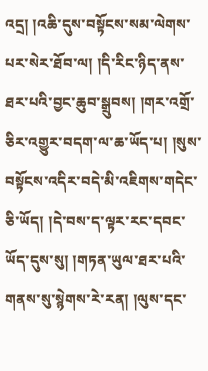འདྲ། །འཆི་དུས་བསྟོངས་སམ་ལེགས་པར་སེར་ཐོབ་ལ། །དི་རིང་ཉིད་ནས་ཐར་པའི་བྱང་ཆུབ་སྒྲུབས། །གར་འགྲོ་ཅིར་འགྱུར་བདག་ལ་ཆ་ཡོད་པ། །སུས་བསྟོངས་འདིར་བདེ་མི་འཇིགས་གདེང་ཅི་ཡོད། །དེ་བས་ད་ལྟར་རང་དབང་ཡོད་དུས་སུ། །གཏན་ཡུལ་ཐར་པའི་གནས་སུ་སྙེགས་རེ་རན། །ལུས་དང་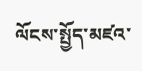ལོངས་སྤྱོད་མཛའ་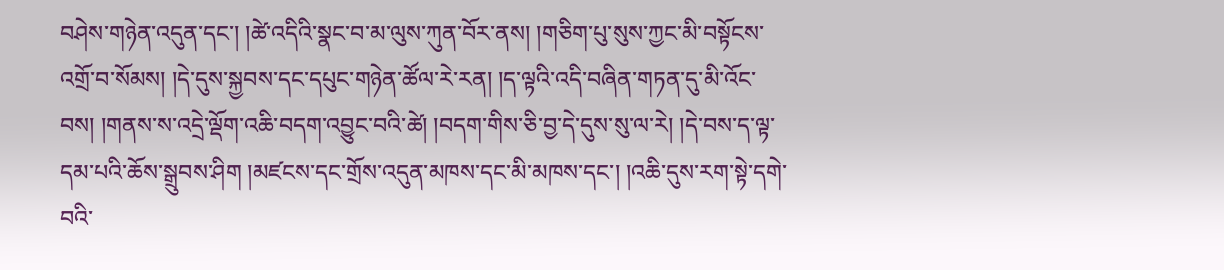བཤེས་གཉེན་འདུན་དང་། །ཚེ་འདིའི་སྣང་བ་མ་ལུས་ཀུན་བོར་ནས། །གཅིག་པུ་སུས་ཀྱང་མི་བསྟོངས་འགྲོ་བ་སོམས། །དེ་དུས་སྐྱབས་དང་དཔུང་གཉེན་ཚོལ་རེ་རན། །ད་ལྟའི་འདི་བཞིན་གཏན་དུ་མི་འོང་བས། །གནས་ས་འདྲེ་ལྡོག་འཆི་བདག་འབྱུང་བའི་ཚེ། །བདག་གིས་ཅི་བྱ་དེ་དུས་སུ་ལ་རེ། །དེ་བས་ད་ལྟ་དམ་པའི་ཆོས་སྒྲུབས་ཤིག །མཛངས་དང་གྲོས་འདུན་མཁས་དང་མི་མཁས་དང་། །འཆི་དུས་རག་སྟེ་དགེ་བའི་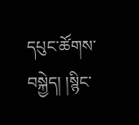དཔུང་ཚོགས་བསྐྱེད། །སྙིང་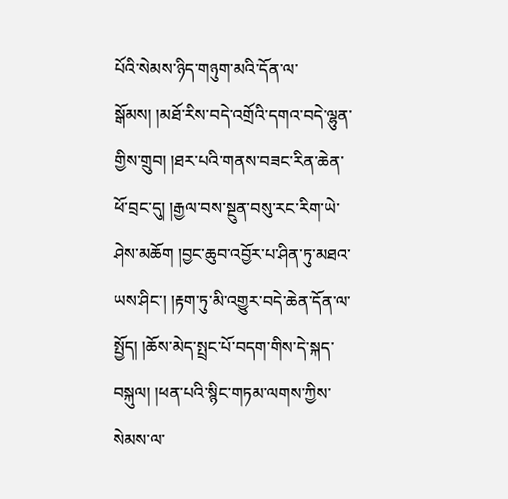པོའི་སེམས་ཉིད་གཉུག་མའི་དོན་ལ་སྒོམས། །མཐོ་རིས་བདེ་འགྲོའི་དགའ་བདེ་ལྷུན་གྱིས་གྲུབ། །ཐར་པའི་གནས་བཟང་རིན་ཆེན་ཕོ་བྲང་དུ། །རྒྱལ་བས་སྔུན་བསུ་རང་རིག་ཡེ་ཤེས་མཆོག །བྱང་ཆུབ་འབྱོར་པ་ཤིན་ཏུ་མཐའ་ཡས་ཤིང་། །རྟག་ཏུ་མི་འགྱུར་བདེ་ཆེན་དོན་ལ་སྤྱོད། །ཆོས་མེད་སྤྲང་པོ་བདག་གིས་དེ་སྐད་བསྐུལ། །ཕན་པའི་སྙིང་གཏམ་ལགས་ཀྱིས་སེམས་ལ་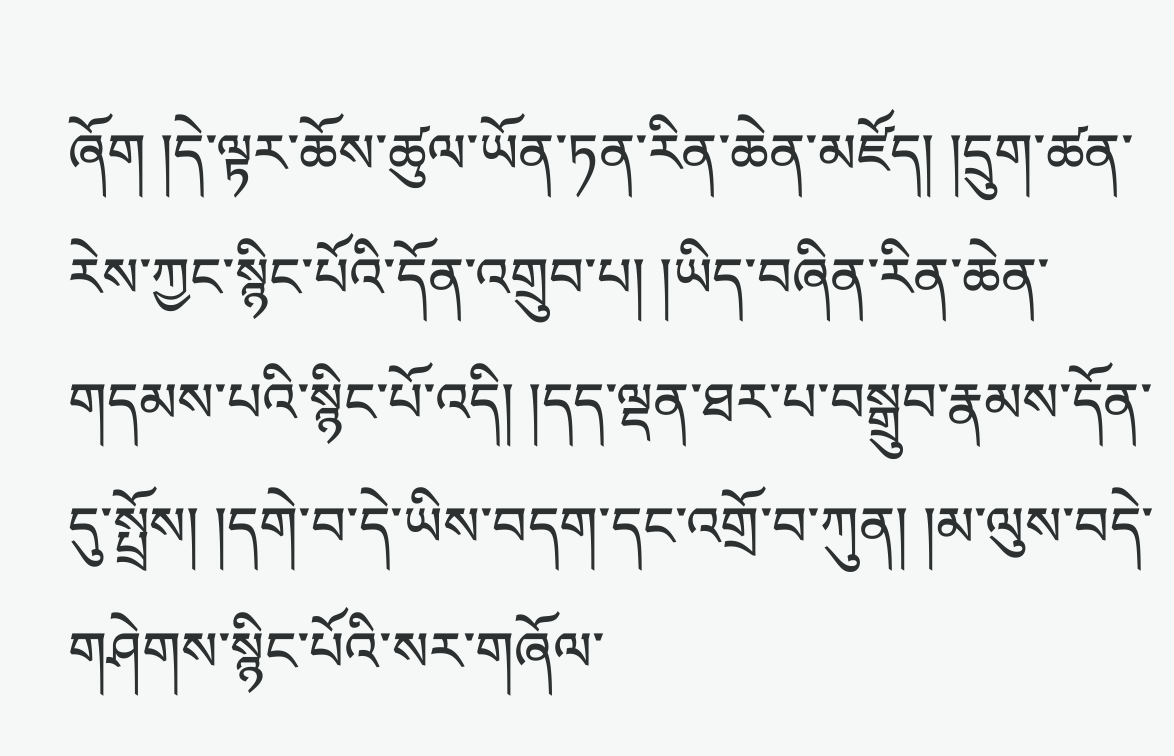ཞོག །དེ་ལྟར་ཆོས་ཚུལ་ཡོན་ཏན་རིན་ཆེན་མཛོད། །དྲུག་ཚན་རེས་ཀྱང་སྙིང་པོའི་དོན་འགྲུབ་པ། །ཡིད་བཞིན་རིན་ཆེན་གདམས་པའི་སྙིང་པོ་འདི། །དད་ལྡན་ཐར་པ་བསྒྲུབ་རྣམས་དོན་དུ་སྤྲོས། །དགེ་བ་དེ་ཡིས་བདག་དང་འགྲོ་བ་ཀུན། །མ་ལུས་བདེ་གཤེགས་སྙིང་པོའི་སར་གཞོལ་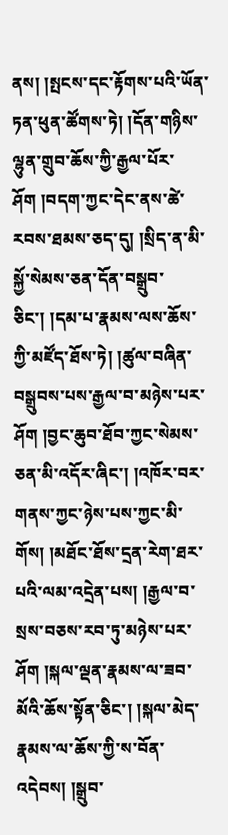ནས། །སྤངས་དང་རྟོགས་པའི་ཡོན་ཏན་ཕུན་ཚོགས་ཏེ། །དོན་གཉིས་ལྷུན་གྲུབ་ཆོས་ཀྱི་རྒྱལ་པོར་ཤོག །བདག་ཀྱང་དེང་ནས་ཚེ་རབས་ཐམས་ཅད་དུ། །སྲིད་ན་མི་སྐྱོ་སེམས་ཅན་དོན་བསྒྲུབ་ཅིང་། །དམ་པ་རྣམས་ལས་ཆོས་ཀྱི་མཛོད་ཐོས་ཏེ། །ཚུལ་བཞིན་བསྒྲུབས་པས་རྒྱལ་བ་མཉེས་པར་ཤོག །བྱང་ཆུབ་ཐོབ་ཀྱང་སེམས་ཅན་མི་འདོར་ཞིང་། །འཁོར་བར་གནས་ཀྱང་ཉེས་པས་ཀྱང་མི་གོས། །མཐོང་ཐོས་དྲན་རེག་ཐར་པའི་ལམ་འདྲེན་པས། །རྒྱལ་བ་སྲས་བཅས་རབ་ཏུ་མཉེས་པར་ཤོག །སྐལ་ལྡན་རྣམས་ལ་ཟབ་མོའི་ཆོས་སྟོན་ཅིང་། །སྐལ་མེད་རྣམས་ལ་ཆོས་ཀྱི་ས་བོན་འདེབས། །སྒྲུབ་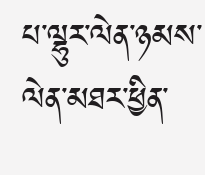པ་ལྷུར་ལེན་ཉམས་ལེན་མཐར་ཕྱིན་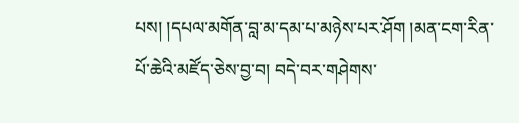པས། །དཔལ་མགོན་བླ་མ་དམ་པ་མཉེས་པར་ཤོག །མན་ངག་རིན་པོ་ཆེའི་མཛོད་ཅེས་བྱ་བ། བདེ་བར་གཤེགས་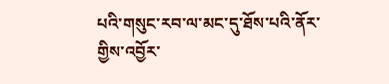པའི་གསུང་རབ་ལ་མང་དུ་ཐོས་པའི་ནོར་གྱིས་འབྱོར་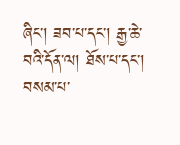ཞིང་། ཟབ་པ་དང་། རྒྱ་ཆེ་བའི་དོན་ལ། ཐོས་པ་དང་། བསམ་པ་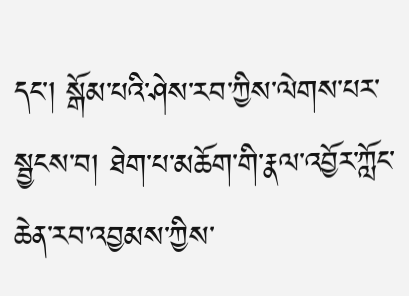དང་། སྒོམ་པའི་ཤེས་རབ་ཀྱིས་ལེགས་པར་སྦྱངས་བ། ཐེག་པ་མཆོག་གི་རྣལ་འབྱོར་ཀློང་ཆེན་རབ་འབྱམས་ཀྱིས་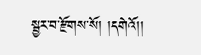སྦྱར་བ་རྫོགས་སོ། །དགེའོ།།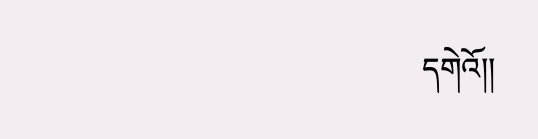དགེའོ།།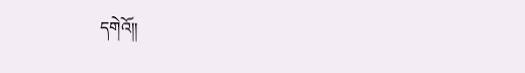དགེའོ།།